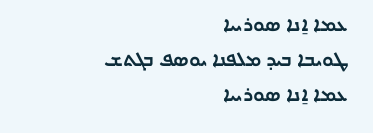ܥܡܐ ܐ̱ܢܐ ܣܘܪܝܝܐ
ܛܘܝܒܐ ܒܝܕ ܡܠܦܢܐ ܝܘܣܦ ܒܓܬܫ
ܥܡܐ ܐ̱ܢܐ ܣܘܪܝܝܐ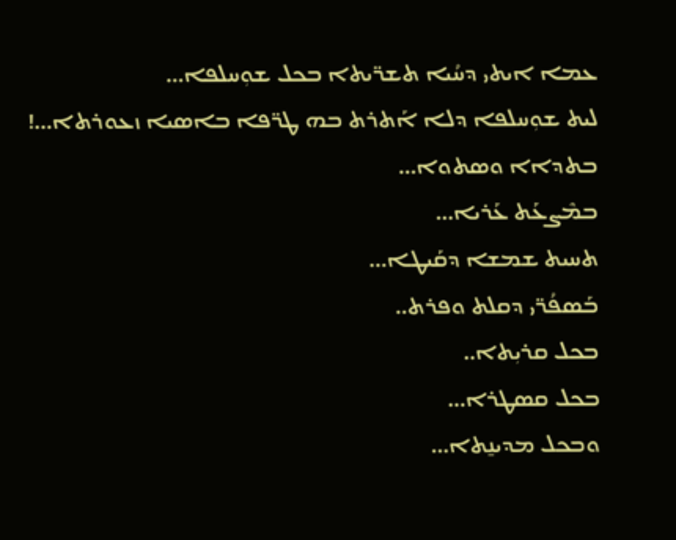ܥܡܐ ܐܝܬܝ ܕܚܳܝܐ ܬܫܪ̈ܝܬܐ ܒܟܠ ܫܘܼܚܠܦܐ...
ܠܝܬ ܫܘܼܚܠܦܐ ܕܠܐ ܐܰܬܪܬ ܒܗ ܛܪ̈ܦܐ ܒܐܣܝܐ ܙܥܘܪܬܐ...!
ܒܬܕܐܐ ܘܣܬܘܐ...
ܒܡܶܨܥܰܬ ܥܰܪܝܐ...
ܬܚܝܬ ܫܡܫܐ ܕܩܰܝܛܐ...
ܒܰܣܦܳܪ̈ܝ ܕܩܠܬ ܘܦܪܬ..
ܒܟܠ ܩܪܝܼܬܐ..
ܒܟܠ ܩܣܛܪܐ...
ܘܒܟܠ ܡܕܝܢ̱ܬܐ...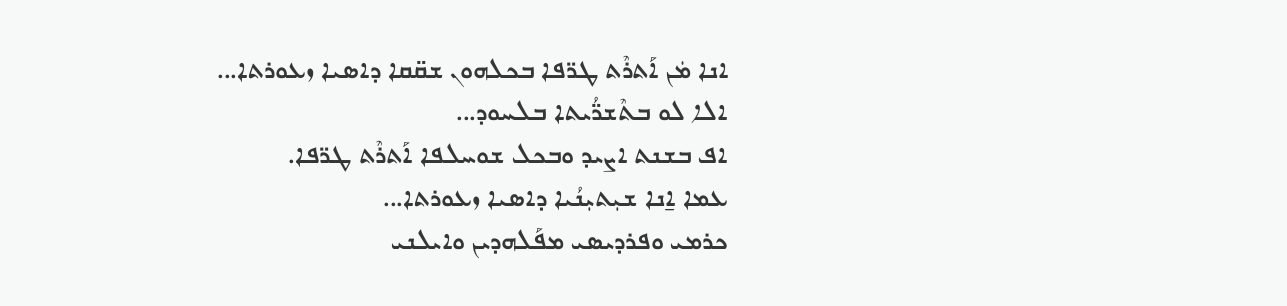ܐܢܐ ܡܿܢ ܐܰܬܪܶܬ ܛܪ̈ܦܐ ܒܟܠܗܘܢ ܫܩ̈ܩܐ ܕܐܣܝܐ ܙܥܘܪܬܐ...
ܐܠܐ ܠܘ ܒܬܶܫܪ̈ܳܝܬܐ ܒܠܚܘܕ...
ܐܦ ܒܫܢܬ ܐܨܝܕ ܘܒܟܠ ܫܘܚܠܦܐ ܐܰܬܪܶܬ ܛܪ̈ܦܐ.
ܥܡܐ ܐ̱ܢܐ ܫܝܼܬܝܼܢܳܝܐ ܕܐܣܝܐ ܙܥܘܪܬܐ...
ܟܪܡܝ ܘܦܪܕܝܣܝ ܡܦܰܠܗܕܝܢ ܘܐܝܠܢܝ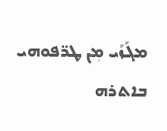ܡܓܰܙܰܝ ܡܼܢ ܛܪ̈ܦܘܗܝ ܒܐܬܪܗ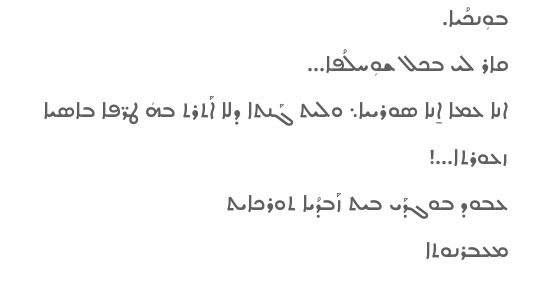ܒܘܼܢܟܳܝܐ.
ܩܐܪ ܠܝ ܒܟܠ ܫܘܼܚܠܳܦܐ...
ܐܢܐ ܥܡܐ ܐ̱ܢܐ ܣܘܪܝܝܐ܆ ܘܠܝܬ ܓܰܢܬܐ ܕܠܐ ܐܰܬܪܬ ܒܗܿ ܛܪ̈ܦܐ ܒܐܣܝܐ ܙܥܘܪܬܐ...!
ܥܒܘܕ ܒܘܓܕܰܝ ܒܝܬ ܙܰܒܕܳܝܐ ܬܘܪܟܐܝܬ
ܡܥܒܪܢܘܬܐ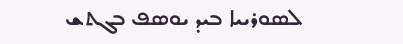ܠܣܘܪܝܝܐ ܒܝܕ ܝܘܣܦ ܒܓܬܫ